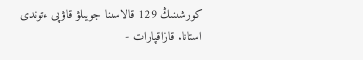كورشىنىڭ 129 قالاسىنا جويىلۋ قاۋپى ءتوندى
استانا. قازاقپارات -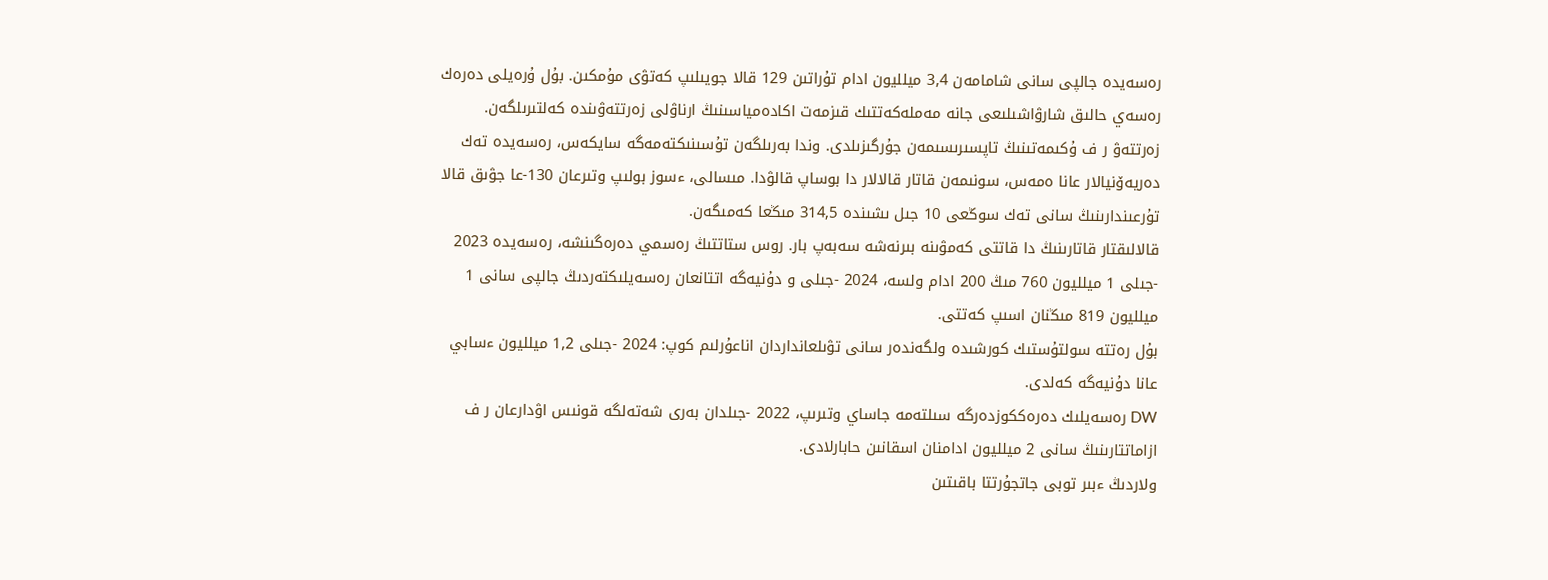رەسەيدە جالپى سانى شامامەن 3,4 ميلليون ادام تۇراتىن 129 قالا جويىلىپ كەتۋى مۇمكىن. بۇل ۇرەيلى دەرەك رەسەي حالىق شارۋاشىلىعى جانە مەملەكەتتىك قىزمەت اكادەمياسىنىڭ ارناۋلى زەرتتەۋىندە كەلتىرىلگەن.
زەرتتەۋ ر ف ۇكىمەتىنىڭ تاپسىرىسىمەن جۇرگىزىلدى. وندا بەرىلگەن تۇسىنىكتەمەگە سايكەس، رەسەيدە تەك دەريەۆنيالار عانا ەمەس، سونىمەن قاتار قالالار دا بوساپ قالۋدا. مىسالى، ءسوز بولىپ وتىرعان 130-عا جۋىق قالا تۇرعىندارىنىڭ سانى تەك سوڭعى 10 جىل ىشىندە 314,5 مىڭعا كەمىگەن.
قالالىقتار قاتارىنىڭ دا قاتتى كەمۋىنە بىرنەشە سەبەپ بار. روس ستاتتىڭ رەسمي دەرەگىنشە، رەسەيدە 2023 -جىلى 1 ميلليون 760 مىڭ 200 ادام ولسە، 2024 -جىلى و دۇنيەگە اتتانعان رەسەيلىكتەردىڭ جالپى سانى 1 ميلليون 819 مىڭنان اسىپ كەتتى.
بۇل رەتتە سولتۇستىك كورشىدە ولگەندەر سانى تۋىلعانداردان اناعۇرلىم كوپ: 2024 -جىلى 1,2 ميلليون ءسابي عانا دۇنيەگە كەلدى.
DW رەسەيلىك دەرەككوزدەرگە سىلتەمە جاساي وتىرىپ، 2022 -جىلدان بەرى شەتەلگە قونىس اۋدارعان ر ف ازاماتتارىنىڭ سانى 2 ميلليون ادامنان اسقانىن حابارلادى.
ولاردىڭ ءبىر توبى جاتجۇرتتا باقىتىن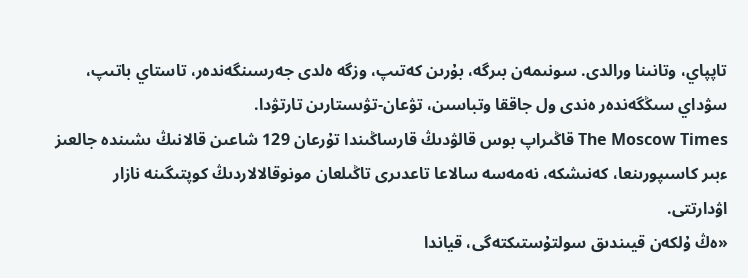تاپپاي، وتانىنا ورالدى. سونىمەن بىرگە، بۇرىن كەتىپ، وزگە ەلدى جەرسىنگەندەر، تاستاي باتىپ، سۋداي سىڭگەندەر ەندى ول جاققا وتباسىن، تۋعان-تۋىستارىن تارتۋدا.
The Moscow Times قاڭىراپ بوس قالۋدىڭ قارساڭىندا تۇرعان 129 شاعىن قالانىڭ ىشىندە جالعىز ءبىر كاسىپورىنعا، كەنىشكە، نەمەسە سالاعا تاعدىرى تاڭىلعان مونوقالالاردىڭ كوپتىگىنە نازار اۋدارتتى.
«ەڭ ۇلكەن قيىندىق سولتۇستىكتەگى، قياندا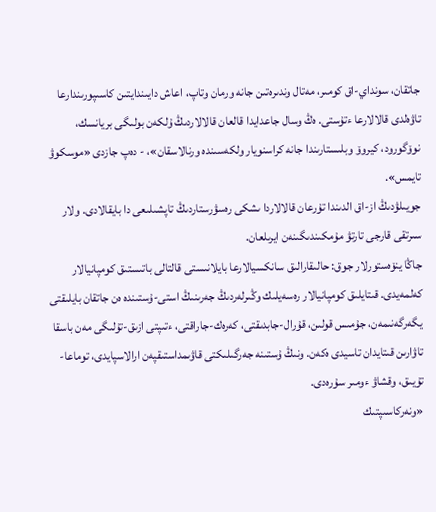جاتقان، سونداي-اق كومىر، مەتال وندىرەتىن جانە ورمان وتاپ، اعاش دايىندايتىن كاسىپورىندارعا تاۋەلدى قالالارعا ءتۇستى. ەڭ وسال جاعدايدا قالعان قالالاردىڭ ۇلكەن بولىگى بريانسك، نوۆگورود، كيروۆ وبلىستارىندا جانە كراسنويار ولكەسىندە ورنالاسقان»، - دەپ جازدى «موسكوۋ تايمس».
جويىلۋدىڭ از-اق الدىندا تۇرعان قالالاردا ىشكى رەسۋرستاردىڭ تاپشىلىعى دا بايقالادى. ولار سىرتقى قارجى تارتۋ مۇمكىندىگىنەن ايرىلعان.
جاڭا ينۆەستورلار جوق: حالىقارالىق سانكسيالارعا بايلانىستى قالتالى باتىستىق كومپانيالار كەلمەيدى. قىتايلىق كومپانيالار رەسەيلىك وڭىرلەردىڭ جەرىنىڭ استى-ۇستىندە ەن جاتقان بايلىقتى يگەرگەنىمەن، جۇمىس قولىن، قۇرال-جابدىقتى، كەرەك-جاراقتى، ءتىپتى ازىق-تۇلىگى مەن باسقا تاۋارىن قىتايدان تاسيدى ەكەن. ونىڭ ۇستىنە جەرگىلىكتى قاۋىمداستىقپەن ارالاسپايدى، توماعا-تۇيىق، وقشاۋ ءومىر سۇرەدى.
«ونەركاسىپتىك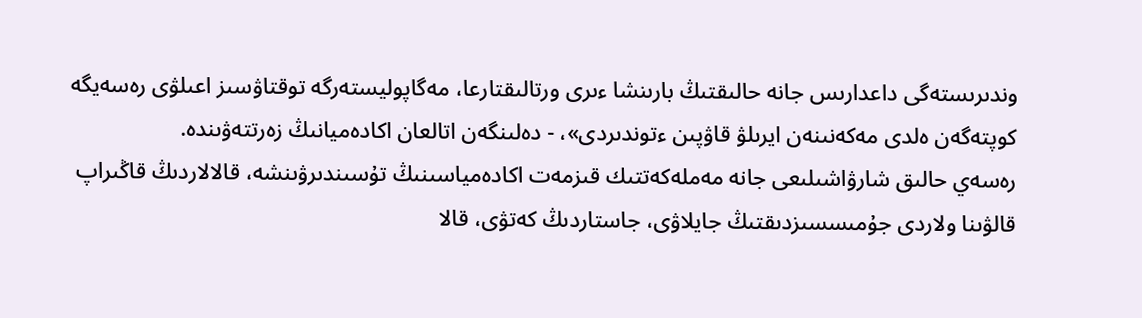وندىرىستەگى داعدارىس جانە حالىقتىڭ بارىنشا ءىرى ورتالىقتارعا، مەگاپوليستەرگە توقتاۋسىز اعىلۋى رەسەيگە كوپتەگەن ەلدى مەكەنىنەن ايرىلۋ قاۋپىن ءتوندىردى»، - دەلىنگەن اتالعان اكادەميانىڭ زەرتتەۋىندە.
رەسەي حالىق شارۋاشىلىعى جانە مەملەكەتتىك قىزمەت اكادەمياسىنىڭ تۇسىندىرۋىنشە، قالالاردىڭ قاڭىراپ قالۋىنا ولاردى جۇمىسسىزدىقتىڭ جايلاۋى، جاستاردىڭ كەتۋى، قالا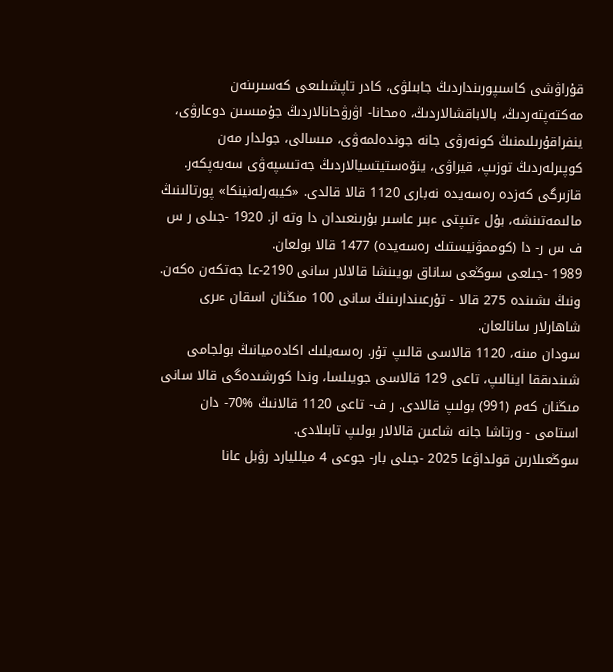قۇراۋشى كاسىپورىنداردىڭ جابىلۋى، كادر تاپشىلىعى كەسىرىنەن مەكتەپتەردىڭ، بالاباقشالاردىڭ، ەمحانا- اۋرۋحانالاردىڭ جۇمىسىن دوعارۋى، ينفراقۇرىلىمنىڭ كونەرۋى جانە جوندەلمەۋى، مىسالى، جولدار مەن كوپىرلەردىڭ توزىپ، قيراۋى، ينۆەستيتسيالاردىڭ جەتىسپەۋى سەبەپكەر.
قازىرگى كەزدە رەسەيدە نەبارى 1120 قالا قالدى. «كيبەرلەنينكا» پورتالىنىڭ مالىمەتىنشە، بۇل ءتىپتى ءبىر عاسىر بۇرىنعىدان دا وتە از. 1920 -جىلى ر س ف س ر- دا (كوممۋنيستىك رەسەيدە) 1477 قالا بولعان.
1989 -جىلعى سوڭعى ساناق بويىنشا قالالار سانى 2190-عا جەتكەن ەكەن. ونىڭ ىشىندە 275 قالا - تۇرعىندارىنىڭ سانى 100 مىڭنان اسقان ءىرى شاھارلار سانالعان.
سودان مىنە، 1120 قالاسى قالىپ تۇر. رەسەيلىك اكادەميانىڭ بولجامى شىندىققا اينالىپ، تاعى 129 قالاسى جويىلسا، وندا كورشىدەگى قالا سانى مىڭنان كەم (991) بولىپ قالادى. ر ف- تاعى 1120 قالانىڭ %70- دان استامى - ورتاشا جانە شاعىن قالالار بولىپ تابىلادى.
سوڭعىلارىن قولداۋعا 2025 -جىلى بار- جوعى 4 ميلليارد رۋبل عانا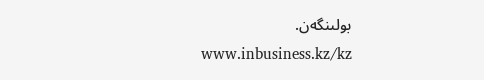بولىنگەن.
www.inbusiness.kz/kz